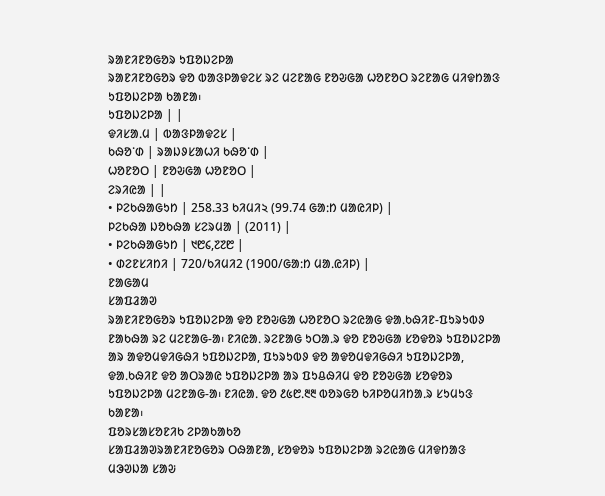ᱨᱟᱱᱤᱱᱚᱜᱚᱨ ᱩᱯᱚᱡᱮᱞᱟ
ᱨᱟᱱᱤᱱᱚᱜᱚᱨ ᱫᱚ ᱵᱟᱝᱞᱟᱫᱮᱥ ᱨᱮ ᱢᱮᱱᱟᱜ ᱱᱚᱶᱜᱟ ᱦᱚᱱᱚᱛ ᱨᱮᱱᱟᱜ ᱢᱤᱫᱴᱟᱝ ᱩᱯᱚᱡᱮᱞᱟ ᱠᱟᱱᱟ᱾
ᱩᱯᱚᱡᱮᱞᱟ | |
ᱫᱤᱥᱟᱹᱢ | ᱵᱟᱝᱞᱟᱫᱮᱥ |
ᱠᱷᱚᱸᱰ | ᱨᱟᱡᱽᱥᱟᱦᱤ ᱠᱷᱚᱸᱰ |
ᱦᱚᱱᱚᱛ | ᱱᱚᱶᱜᱟ ᱦᱚᱱᱚᱛ |
ᱮᱨᱤᱭᱟ | |
• ᱞᱮᱠᱷᱟᱜᱩᱴ | 258.33 ᱠᱤᱢᱤ২ (99.74 ᱜᱟᱺᱴ ᱢᱟᱭᱤᱞ) |
ᱞᱮᱠᱷᱟ ᱡᱚᱠᱷᱟ ᱥᱮᱨᱢᱟ | (2011) |
• ᱞᱮᱠᱷᱟᱜᱩᱴ | ᱑᱘᱔,᱗᱗᱘ |
• ᱰᱮᱱᱥᱤᱴᱤ | 720/ᱠᱤᱢᱤ2 (1900/ᱜᱟᱺᱴ ᱢᱟᱹᱭᱤᱞ) |
ᱱᱟᱜᱟᱢ
ᱥᱟᱯᱲᱟᱣ
ᱨᱟᱱᱤᱱᱚᱜᱚᱨ ᱩᱯᱚᱡᱮᱞᱟ ᱫᱚ ᱱᱚᱶᱜᱟ ᱦᱚᱱᱚᱛ ᱨᱮᱭᱟᱜ ᱫᱟᱹᱠᱷᱤᱱ-ᱯᱩᱨᱩᱵᱽ ᱱᱟᱠᱷᱟ ᱨᱮ ᱢᱮᱱᱟᱜ-ᱟ᱾ ᱱᱤᱭᱟᱹ ᱨᱮᱱᱟᱜ ᱩᱛᱟᱹᱨ ᱫᱚ ᱱᱚᱶᱜᱟ ᱥᱚᱫᱚᱨ ᱩᱯᱚᱡᱮᱞᱟ ᱟᱨ ᱟᱫᱚᱢᱫᱤᱜᱷᱤ ᱩᱯᱚᱡᱮᱞᱟ, ᱯᱩᱨᱩᱵᱽ ᱫᱚ ᱟᱫᱚᱢᱫᱤᱜᱷᱤ ᱩᱯᱚᱡᱮᱞᱟ, ᱫᱟᱹᱠᱷᱤᱱ ᱫᱚ ᱟᱛᱨᱟᱭ ᱩᱯᱚᱡᱮᱞᱟ ᱟᱨ ᱯᱩᱪᱷᱤᱢ ᱫᱚ ᱱᱚᱶᱜᱟ ᱥᱚᱫᱚᱨ ᱩᱯᱚᱡᱮᱞᱟ ᱢᱮᱱᱟᱜ-ᱟ᱾ ᱱᱤᱭᱟᱹ ᱫᱚ ᱒᱕᱘ᱹ᱓᱓ ᱵᱚᱨᱜᱚ ᱠᱤᱞᱚᱢᱤᱴᱟᱹᱨ ᱥᱩᱢᱩᱝ ᱠᱟᱱᱟ᱾
ᱯᱚᱨᱥᱟᱥᱚᱱᱤᱠ ᱮᱞᱟᱠᱟᱠᱚ
ᱥᱟᱯᱲᱟᱣᱨᱟᱱᱤᱱᱚᱜᱚᱨ ᱛᱷᱟᱱᱟ, ᱥᱚᱫᱚᱨ ᱩᱯᱚᱡᱮᱞᱟ ᱨᱮᱭᱟᱜ ᱢᱤᱫᱴᱟᱝ ᱢᱳᱣᱡᱟ ᱥᱟᱶ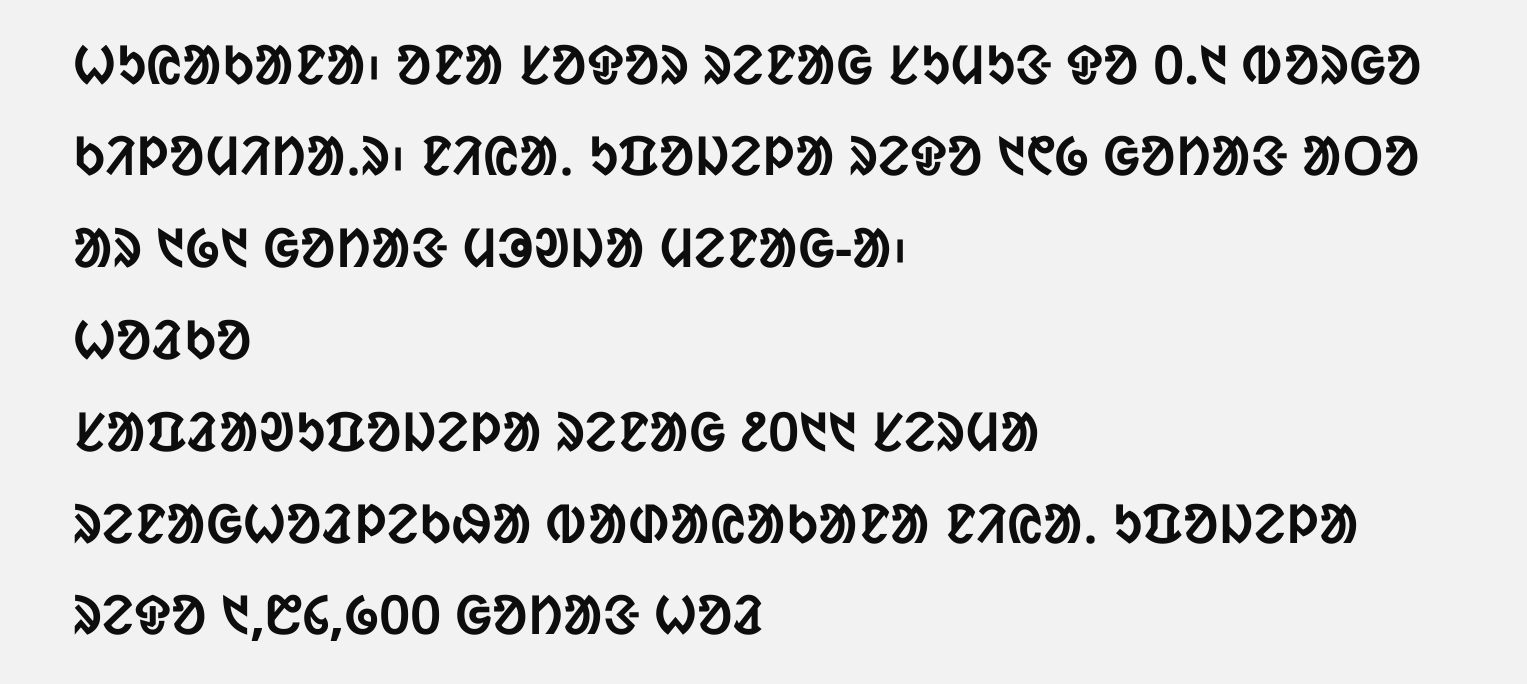ᱦᱩᱭᱟᱠᱟᱱᱟ᱾ ᱚᱱᱟ ᱥᱚᱫᱚᱨ ᱨᱮᱱᱟᱜ ᱥᱩᱢᱩᱝ ᱫᱚ ᱐.᱑ ᱵᱚᱨᱜᱚ ᱠᱤᱞᱚᱢᱤᱴᱟᱹᱨ᱾ ᱱᱤᱭᱟᱹ ᱩᱯᱚᱡᱮᱞᱟ ᱨᱮᱫᱚ ᱑᱖᱙ ᱜᱚᱴᱟᱝ ᱟᱛᱚ ᱟᱨ ᱑᱙᱑ ᱜᱚᱴᱟᱝ ᱢᱳᱣᱡᱟ ᱢᱮᱱᱟᱜ-ᱟ᱾
ᱦᱚᱲᱠᱚ
ᱥᱟᱯᱲᱟᱣᱩᱯᱚᱡᱮᱞᱟ ᱨᱮᱱᱟᱜ ᱒᱐᱑᱑ ᱥᱮᱨᱢᱟ ᱨᱮᱱᱟᱜᱦᱚᱲᱞᱮᱠᱷᱟ ᱵᱟᱰᱟᱭᱟᱠᱟᱱᱟ ᱱᱤᱭᱟᱹ ᱩᱯᱚᱡᱮᱞᱟ ᱨᱮᱫᱚ ᱑,᱘᱔,᱙᱐᱐ ᱜᱚᱴᱟᱝ ᱦᱚᱲ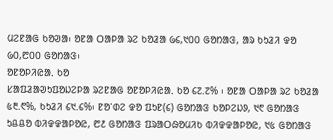ᱢᱮᱱᱟᱜ ᱠᱚᱣᱟ᱾ ᱚᱱᱟ ᱛᱟᱞᱟ ᱨᱮ ᱠᱚᱲᱟ ᱙᱔,᱑᱐᱐ ᱜᱚᱴᱟᱝ, ᱟᱨ ᱠᱩᱲᱤ ᱫᱚ ᱙᱐,᱘᱐᱐ ᱜᱚᱴᱟᱝ᱾
ᱚᱱᱚᱞᱤᱭᱟᱹ ᱠᱚ
ᱥᱟᱯᱲᱟᱣᱩᱯᱚᱡᱮᱞᱟ ᱨᱮᱱᱟᱜ ᱚᱱᱚᱞᱤᱭᱟᱹ ᱠᱚ ᱔᱗.᱗% ᱾ ᱚᱱᱟ ᱛᱟᱞᱟ ᱨᱮ ᱠᱚᱲᱟ ᱕᱓.᱖%, ᱠᱩᱲᱤ ᱔᱑.᱔%᱾ ᱱᱚᱸᱰᱮ ᱫᱚ ᱯᱩᱱ(᱔) ᱜᱚᱴᱟᱝ ᱠᱚᱞᱮᱡᱽ, ᱑᱖ ᱜᱚᱴᱟᱝ ᱩᱪᱪᱚ ᱵᱤᱫᱫᱟᱞᱚᱭ, ᱘᱒ ᱜᱚᱴᱟᱝ ᱯᱨᱟᱛᱷᱚᱢᱤᱠ ᱵᱤᱫᱫᱟᱞᱚᱭ, ᱑᱕ ᱜᱚᱴᱟᱝ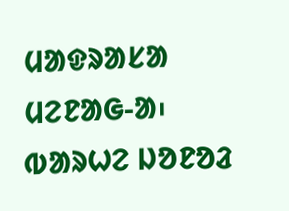ᱢᱟᱫᱨᱟᱥᱟ ᱢᱮᱱᱟᱜ-ᱟ᱾
ᱵᱟᱨᱦᱮ ᱡᱚᱱᱚᱲ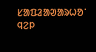ᱥᱟᱯᱲᱟᱣᱟᱨᱦᱚᱸ ᱧᱮᱞ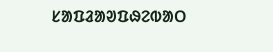ᱥᱟᱯᱲᱟᱣᱯᱷᱮᱵᱟᱛ